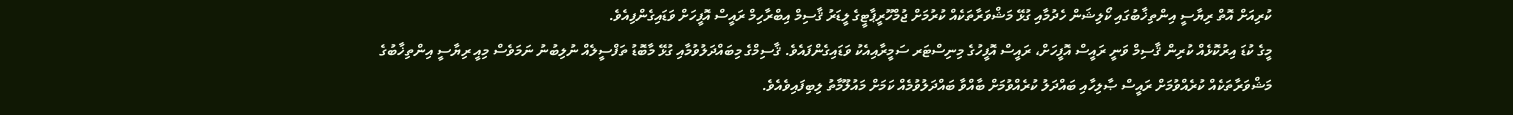ކުރިއަށް އޮތް ރިޔާސީ އިންތިޚާބުގައި ކޯލިޝަން ހެދުމާއި ގުޅޭ މަޝްވަރާތަކެއް ކުރުމަށް ޖުމްހޫރީޕާޓީގެ ލީޑަރު ޤާސިމް އިބްރާހިމް ރައީސް އޮފީހަށް ވަޑައިގެންފިއެވެ.
މީގެ ކުޑަ އިރުކޮޅެއް ކުރިން ޤާސިމް ވަނީ ރައީސް އޮފީހަށް، ރައީސް އޮފީހުގެ މިނިސްޓަރ ސަމީރާއިއެކު ވަޑައިގެންފައެވެ. ޤާސިމްގެ މިބައްދަލުވުމާއި ގުޅޭ މާބޮޑު ތަފްސީލެއް ނުލިބުނު ނަމަވެސް މިއީ ރިޔާސީ އިންތިޚާބުގެ މަޝްވަރާތަކެއް ކުރެއްވުމަށް ރައީސް ޞާލިހާއި ބައްދަލު ކުރެއްވުމަށް ބާއްވާ ބައްދަލުވުމެއް ކަމަށް މައުލޫމާތު ލިބިފައިވެއެވެ.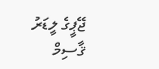ޖޭޕީގެ ލީޑަރު ޤާސިމް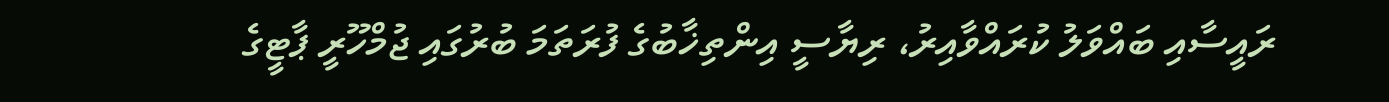ރައީސާއި ބައްވަލު ކުރައްވާއިރު، ރިޔާސީ އިންތިޚާބުގެ ފުރަތަމަ ބުރުގައި ޖުމްހޫރީ ޕާޓީގެ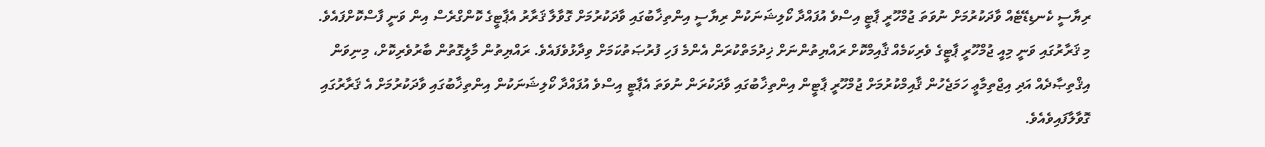ރިޔާސީ ކެނޑިޑޭޓެއް ވާދަކުރުމަށް ނުވަތަ ޖުމްހޫރީ ޕާޓީ އިސްވެ އުފައްދާ ކޯލިޝަނަކުން ރިޔާސީ އިންތިޚާބުގައި ވާދަކުރުމަށް ގޮވާލާ ޤަރާރު އެޕާޓީގެ ކޮންގްރެސް އިން ވަނީ ފާސްކޮށްފައެވެ.
މި ޤަރާރުގައި ވަނީ މިއީ ޖުމްހޫރީ ޕާޓީގެ ވެރިކަމެއް ޤާއިމްކޮށް ރައްޔިތުންނަށް ޚިދުމަތްކުރަން އެންމެ ފަހި ފުރުޞަތުކަމަށް ވިދާޅުވެފައެވެ. ރައްޔިތުން މާލީގޮތުން ބާރުވެރިކޮށް، މިނިވަން އިޤްތިޞާދެއް އަދި އިޖްތިމާޢީ ހަމަޖެހުން ޤާއިމްކުރުމަށް ޖުމްހޫރީ ޕާޓީން އިންތިޚާބުގައި ވާދަކުރަން ނުވަތަ އެޕާޓީ އިސްވެ އުފައްދާ ކޯލިޝަނަކުން އިންތިޚާބުގައި ވާދަކުރުމަށް އެ ޤަރާރުގައި ގޮވާލާފައިވެއެވެ.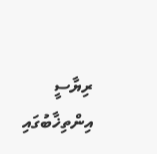ރިޔާސީ އިންތިޚާބުގައި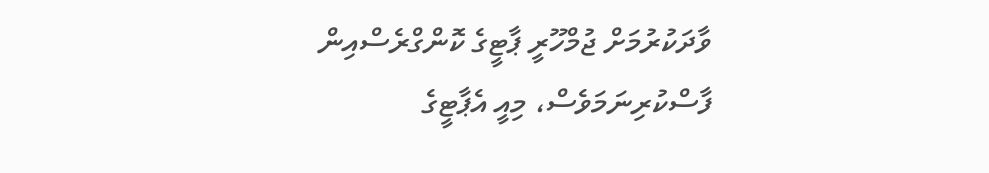ވާދަކުރުމަށް ޖުމްހޫރީ ޕާޓީގެ ކޮންގްރެސްއިން ފާސްކުރިނަމަވެސް، މިއީ އެޕާޓީގެ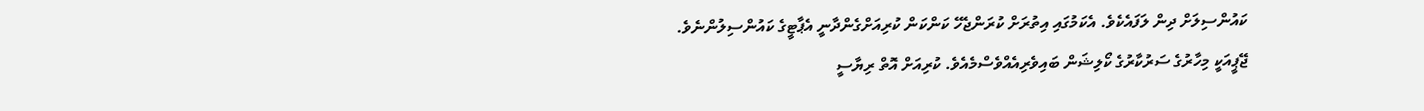ކައުންސިލަށް ދިން ލަފައެކެވެ. އެކަމުގައި އިތުރަށް ކުރަންޖެހޭ ކަންކަން ކުރިއަށްގެންދާނީ އެޕާޓީގެ ކައުންސިލުންނެވެ.
ޖޭޕީއަކީ މިހާރުގެ ސަރުކާރުގެ ކޯލިޝަން ބައިވެރިއެއްވެސްމެއެވެ. ކުރިއަށް އޮތް ރިޔާސީ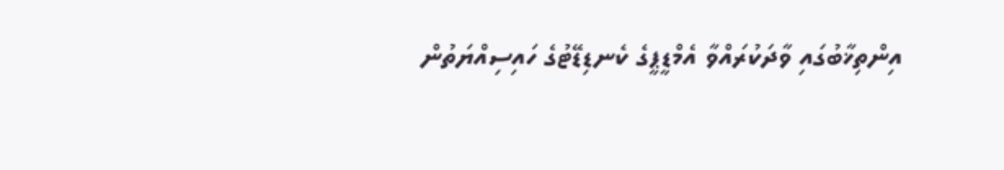އިންތިޚާބުގައި ވާދަކުރައްވާ އެމްޑީޕީގެ ކެނޑިޑޭޓުގެ ހައިސިއްޔަތުން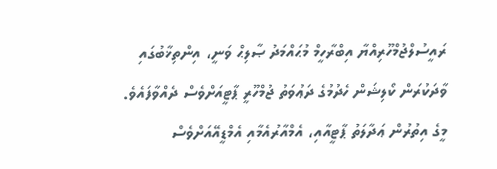ރައީސުލްޖުމްހޫރިއްޔާ އިބްރާހީމް މުޙައްމަދު ޞާލިޙް ވަނީ، އިންތިޚާބުގައި ވާދަކުރަން ކޯލިޝަން ހެދުމުގެ ދަޢުވަތު ޖުމްހޫރީ ޕާޓީއަށްވެސް ދެއްވާފައެވެ. މީގެ އިތުރުން ޢަދާލަތު ޕާޓީއާއި، އެމްއާރުއެމާއި އެމްޑީއޭއަށްވެސް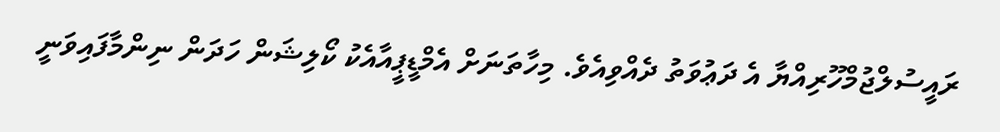ރައީސުލްޖުމްހޫރިއްޔާ އެ ދަޢުވަތު ދެއްވިއެވެ. މިހާތަނަށް އެމްޑީޕީއާއެކު ކޯލިޝަން ހަދަން ނިންމާފައިވަނީ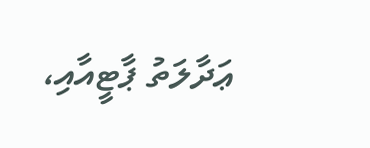ޢަދާލަތު ޕާޓީއާއި،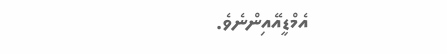އެމްޑީއޭއިންނެވެ.